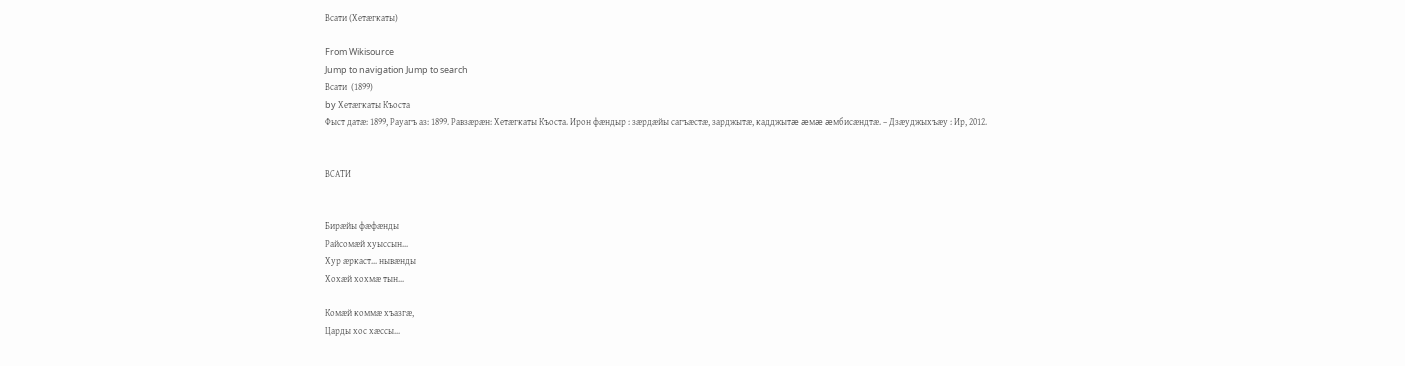Всати (Хетæгкаты)

From Wikisource
Jump to navigation Jump to search
Всати  (1899)
by Хетæгкаты Къоста
Фыст датæ: 1899, Рауагъ аз: 1899. Равзæрæн: Хетæгкаты Къоста. Ирон фæндыр : зæрдæйы сагъæстæ, зарджытæ, кадджытæ æмæ æмбисæндтæ. – Дзæуджыхъæу : Ир, 2012.


ВСАТИ


Бирæйы фæфæнды
Райсомæй хуыссын...
Хур æркаст... нывæнды
Хохæй хохмæ тын...

Комæй коммæ хъазгæ,
Царды хос хæссы...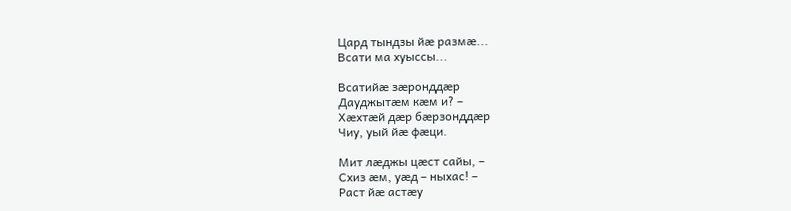Цард тындзы йæ размæ...
Всати ма хуыссы...

Всатийæ зæронддæр
Дауджытæм кæм и? –
Хæхтæй дæр бæрзонддæр
Чиу, уый йæ фæци.

Мит лæджы цæст сайы, –
Схиз æм, уæд – ныхас! –
Раст йæ астæу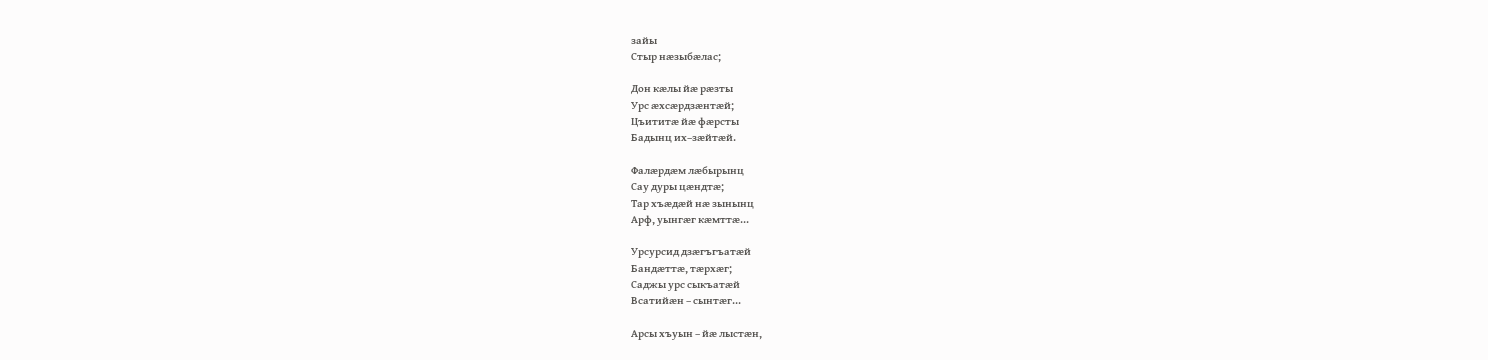зайы
Стыр нæзыбæлас;

Дон кæлы йæ рæзты
Урс æхсæрдзæнтæй;
Цъититæ йæ фæрсты
Бадынц их–зæйтæй.

Фалæрдæм лæбырынц
Сау дуры цæндтæ;
Тар хъæдæй нæ зынынц
Арф, уынгæг кæмттæ...

Урсурсид дзæгъгъатæй
Бандæттæ, тæрхæг;
Саджы урс сыкъатæй
Всатийæн – сынтæг...

Арсы хъуын – йæ лыстæн,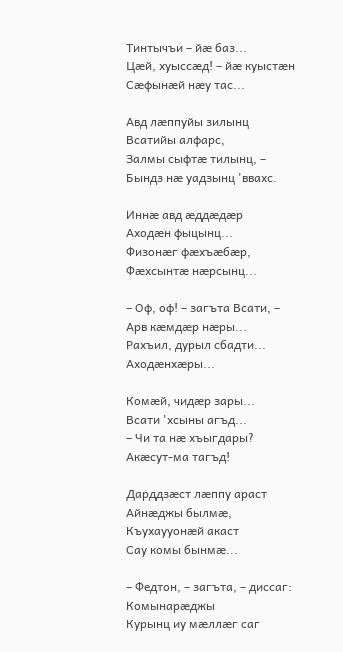Тинтычъи – йæ баз...
Цæй, хуыссæд! – йæ куыстæн
Сæфынæй нæу тас...

Авд лæппуйы зилынц
Всатийы алфарс,
Залмы сыфтæ тилынц, –
Бындз нæ уадзынц 'ввахс.

Иннæ авд æддæдæр
Аходæн фыцынц...
Физонæг фæхъæбæр,
Фæхсынтæ нæрсынц...

– Оф, оф! – загъта Всати, –
Арв кæмдæр нæры...
Рахъил, дурыл сбадти...
Аходæнхæры...

Комæй, чидæр зары...
Всати 'хсыны агъд...
– Чи та нæ хъыгдары?
Акæсут-ма тагъд!

Дарддзæст лæппу араст
Айнæджы былмæ,
Къухаууонæй акаст
Сау комы бынмæ...

– Федтон, – загъта, – диссаг:
Комынарæджы
Курынц иу мæллæг саг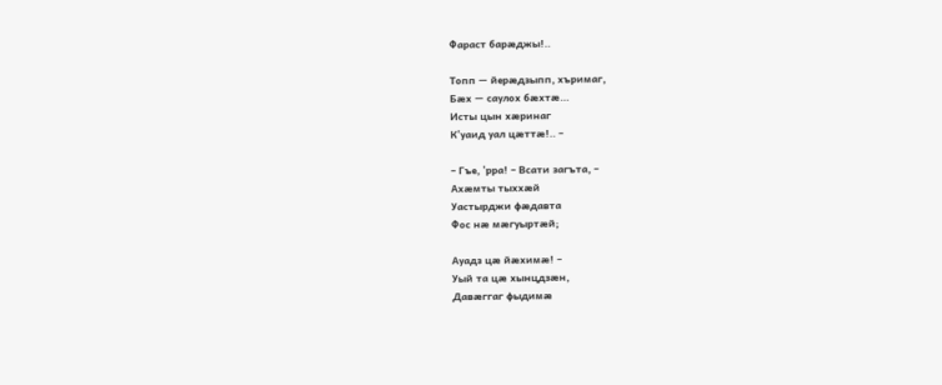Фараст барæджы!..

Топп — йерæдзыпп, хъримаг,
Бæх — саулох бæхтæ...
Исты цын хæринаг
К'уаид уал цæттæ!.. –

– Гъе, 'рра! – Всати загъта, –
Ахæмты тыххæй
Уастырджи фæдавта
Фос нæ мæгуыртæй;

Ауадз цæ йæхимæ! –
Уый та цæ хынцдзæн,
Давæггаг фыдимæ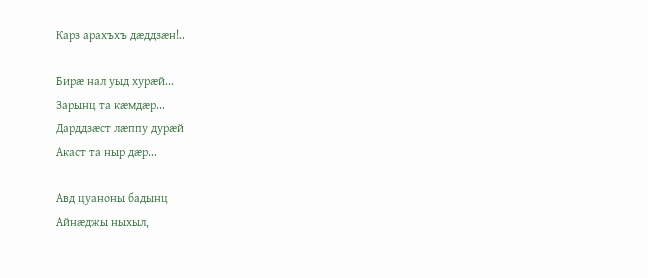Карз арахъхъ дæддзæн!..

Бирæ нал уыд хурæй...
Зарынц та кæмдæр...
Дарддзæст лæппу дурæй
Акаст та ныр дæр...

Авд цуаноны бадынц
Айнæджы ныхыл,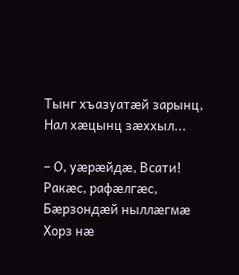Тынг хъазуатæй зарынц,
Нал хæцынц зæххыл...

– О, уæрæйдæ, Всати!
Ракæс, рафæлгæс,
Бæрзондæй ныллæгмæ
Хорз нæ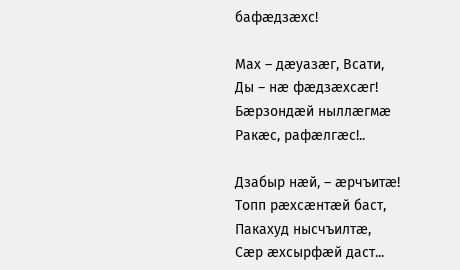бафæдзæхс!

Мах – дæуазæг, Всати,
Ды – нæ фæдзæхсæг!
Бæрзондæй ныллæгмæ
Ракæс, рафæлгæс!..

Дзабыр нæй, – æрчъитæ!
Топп рæхсæнтæй баст,
Пакахуд нысчъилтæ,
Сæр æхсырфæй даст...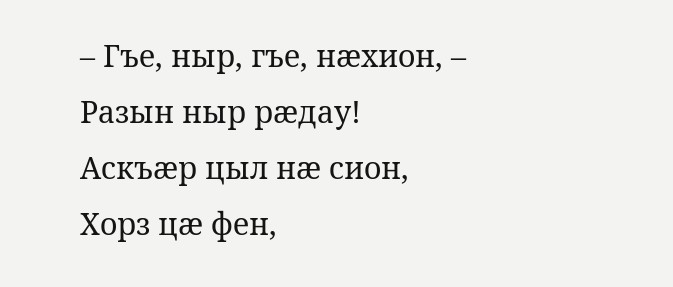– Гъе, ныр, гъе, нæхион, –
Разын ныр рæдау!
Аскъæр цыл нæ сион,
Хорз цæ фен,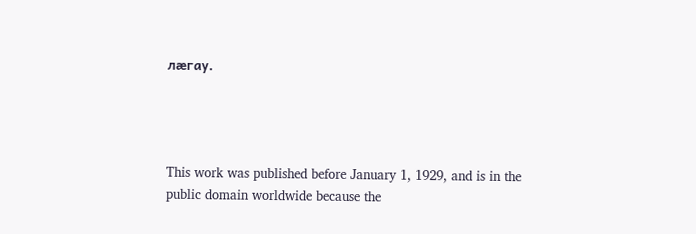лæгау.




This work was published before January 1, 1929, and is in the public domain worldwide because the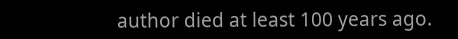author died at least 100 years ago.